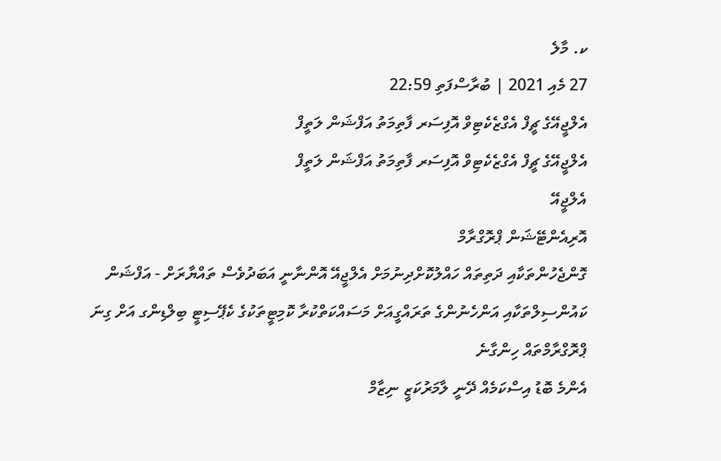ކ. މާލެ
27 މެއި 2021 | ބުރާސްފަތި 22:59
އެލްޖީއޭގެ ޗީފް އެގްޒެކެޓިވް އޮފިސަރ ފާތިމަތު އަފްޝަން ލަތީފް
އެލްޖީއޭގެ ޗީފް އެގްޒެކެޓިވް އޮފިސަރ ފާތިމަތު އަފްޝަން ލަތީފް
އެލްޖީއޭ
އޮރިއެންޓޭޝަން ޕްރޮގްރާމް
ގޮންޖެހުންތަކާއި ދަތިތައް ހައްލުކޮށްދިނުމަށް އެލްޖީއޭ އޮންނާނީ އަބަދުވެސް ތައްޔާރަށް - އަފްޝަން
ކައުންސިލްތަކާއި އަންހެނުންގެ ތަރައްގީއަށް މަސައްކަތްކުރާ ކޮމިޓީތަކުގެ ކެޕޭސިޓީ ބިލްޑިންގ އަށް ގިނަ ޕްރޮގްރާމްތައް ހިންގާނެ
އެންމެ ބޮޑު އިސްކަމެއް ދޭނީ ލާމަރުކަޒީ ނިޒާމް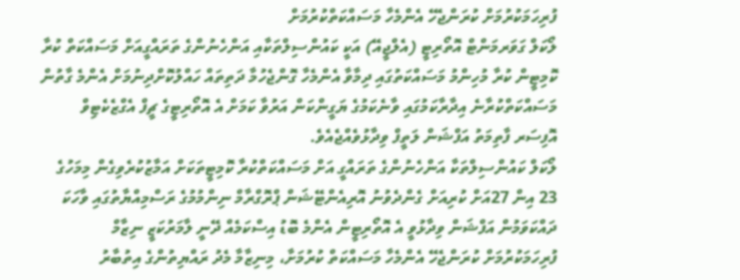ފުރިހަމަކުރުމަށް ކުރަންޖެހޭ އެންމެހާ މަސައްކަތްކުރުމަށް
ލޯކަލް ގަވަރމަންޓް އޮތޯރިޓީ (އެލްޖީއޭ) އަކީ ކައުންސިލްތަކާއި އަންހެނުންގެ ތަރައްގީއަށް މަސައްކަތް ކުރާ ކޮމިޓީން ކުރާ މުހިންމު މަސައްކަތުގައި ދިމާވާ އެންމެހާ ގޮންޖެހުމާ ދަތިތައް ހައްލުކޮށްދިނުމަށް އެންމެ ގާތުން މަސައްކަތްކުރާނެ އިދާރާކަމުގައި ވާނެކަމުގެ ޔަގީންކަން އަރުވާ ކަމަށް އެ އޮތޯރިޓީގެ ޗީފް އެގްޒެކެޓިވް އޮފިސަރ ފާތިމަތު އަފްޝަން ލަތީފް ވިދާޅުވެއްޖެއެވެ.
ލޯކަލް ކައުންސިލްތަކާ އަންހެނުންގެ ތަރައްގީ އަށް މަސައްކަތްކުރާ ކޮމިޓީތަކަށް އަމާޒުކުރެވިގެން މިމަހުގެ 23 އިން 27އަށް ކުރިއަށް ގެންދެވުނު އޮރިއެންޓޭޝަން ޕްރޮގްރާމް ނިންމުމުގެ ރަސްމިއްޔާތުގައި ވާހަކަ ދައްކަވަމުން އަފްޝަން ވިދާޅުވީ އެ އޮތޯރިޓީން އެންމެ ބޮޑު އިސްކަމެއް ދޭނީ ލާމަރުކަޒީ ނިޒާމް ފުރިހަމަކުރުމަށް ކުރަންޖެހޭ އެންމެހާ މަސައްކަތް ކުރުމަށާ، މިނިޒާމާ މެދު ރައްޔިތުންގެ އިތުބާރު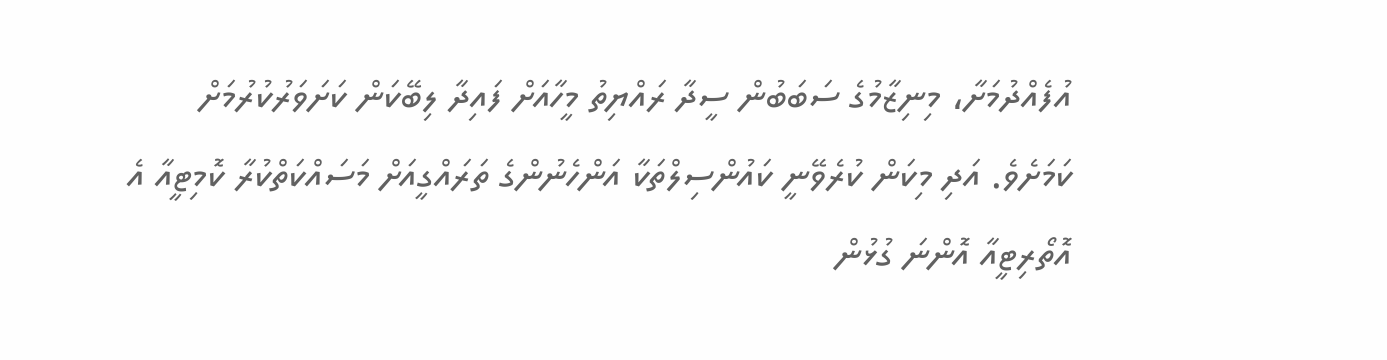އުފެއްދުމަށާ، މިނިޒާމުގެ ސަބަބުން ސީދާ ރައްޔިތު މީހާއަށް ފައިދާ ލިބޭކަން ކަށަވަރުކުރުމަށް ކަމަށެވެ. އަދި މިކަން ކުރެވޭނީ ކައުންސިލްތަކާ އަންހެނުންގެ ތަރައްގީއަށް މަސައްކަތްކުރާ ކޮމިޓީއާ އެ އޮތޯރިޓީއާ އޮންނަ ގުޅުން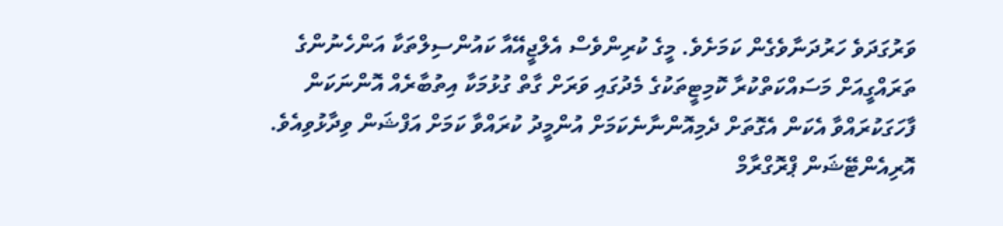ވަރުގަދަވެ ހަރުދަނާވެގެން ކަމަށެވެ. މީގެ ކުރިންވެސް އެލްޖީއޭއާ ކައުންސިލްތަކާ އަންހެނުންގެ ތަރައްގީއަށް މަސައްކަތްކުރާ ކޮމިޓީތަކުގެ މެދުގައި ވަރަށް ގާތް ގުޅުމަކާ އިތުބާރެއް އޮންނަކަން ފާހަގަކުރައްވާ އެކަން އެގޮތަށް ދެމިއޮންނާނެކަމަށް އުންމީދު ކުރައްވާ ކަމަށް އަފްޝަން ވިދާޅުވިއެވެ.
އޮރިއެންޓޭޝަން ޕްރޮގްރާމް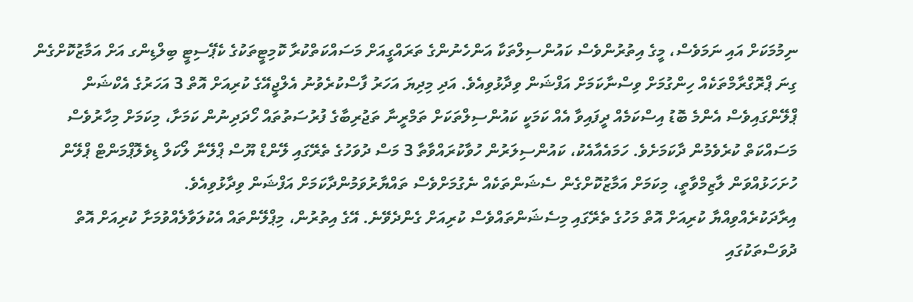ނިމުމަކަށް އައި ނަމަވެސް، މީގެ އިތުރުންވެސް ކައުންސިލްތަކާ އަންހެނުންގެ ތަރައްގީއަށް މަސައްކަތްކުރާ ކޮމިޓީތަކުގެ ކެޕޭސިޓީ ބިލްޑިންގ އަށް އަމާޒުކޮށްގެން ގިނަ ޕްރޮގްރާމްތަކެއް ހިންގުމަށް ވިސްނާކަމަށް އަފްޝަން ވިދާޅުވިއެވެ. އަދި މިދިޔަ އަހަރު ފާސްކުރެވުނު އެލްޖީއޭގެ ކުރިއަށް އޮތް 3 އަހަރުގެ އެކްޝަން ޕްލޭންގައިވެސް އެންމެ ބޮޑު އިސްކަމެއް ދީފައިވާ އެއް ކަމަކީ ކައުންސިލްތަކަށް ތަމްރީނާ ތަޖުރިބާގެ ފުރުސަތުތައް ހޯދަދިނުން ކަމަށާ، މިކަމަށް މިހާރުވެސް މަސައްކަތް ކުރެވެމުން ދާކަމަށެވެ. ހަމައެއާއެކު، ކައުންސިލަރުން ހުވާކުރައްވާތާ 3 މަސް ދުވަހުގެ ތެރޭގައި ލޭންޑް ޔޫސް ޕްލޭނާ ލޯކަލް ޑިވެލޮޕްމަންޓް ޕްލޭން ހުށަހަޅުއްވަން ލާޒިމްވާތީ، މިކަމަށް އަމާޒުކޮށްގެން ސެޝަންތަކެއް ނެގުމަށްވެސް ތައްޔާރުވަމުންދާކަމަށް އަފްޝަން ވިދާޅުވިއެވެ.
އިރާދަކުރެއްވިއްޔާ ކުރިއަށް އޮތް މަހުގެ ތެރޭގައި މިސެޝަންތައްވެސް ކުރިއަށް ގެންދެވޭނެ. އޭގެ އިތުރުން، މިޕްލޭންތައް އެކުލަވާލެއްވުމަށާ ކުރިއަށް އޮތް ދުވަސްތަކުގައި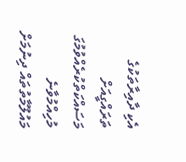އެކި ދާއިރާތަކުގެ ތަރައްގީއަށް މަސައްކަތްކުރެއްވުމުގަ މުހިއްމުވާނެ މައުލޫމާތުތައް ދިނުމަށް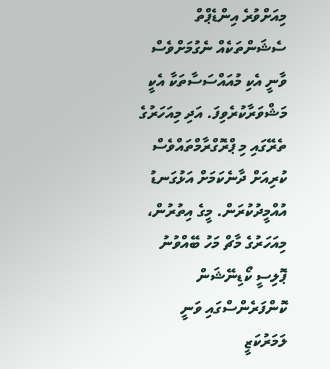މިއަށްވުރެ އިންޑެޕްތް ސެޝަންތަކެއް ނެގުމަށްވެސް ވާނީ އެކި މުއައްސަސާތަކާ އެކީ މަޝްވަރާކުރެވިފަ. އަދި މިއަހަރުގެ ތެރޭގައި މި ޕްރޮގްރާމްތައްވެސް ކުރިއަށް ދާނެކަމަށް އަޅުގަނޑު އުއްމީދުކުރަން. މީގެ އިތުރުން، މިއަހަރުގެ މާޗް މަހު ބޭއްވުނު ޕޮލިސީ ކޯޑިނޭޝަން ކޮންފަރެންސްގައި ވަނީ ލަމަރުކަޒީ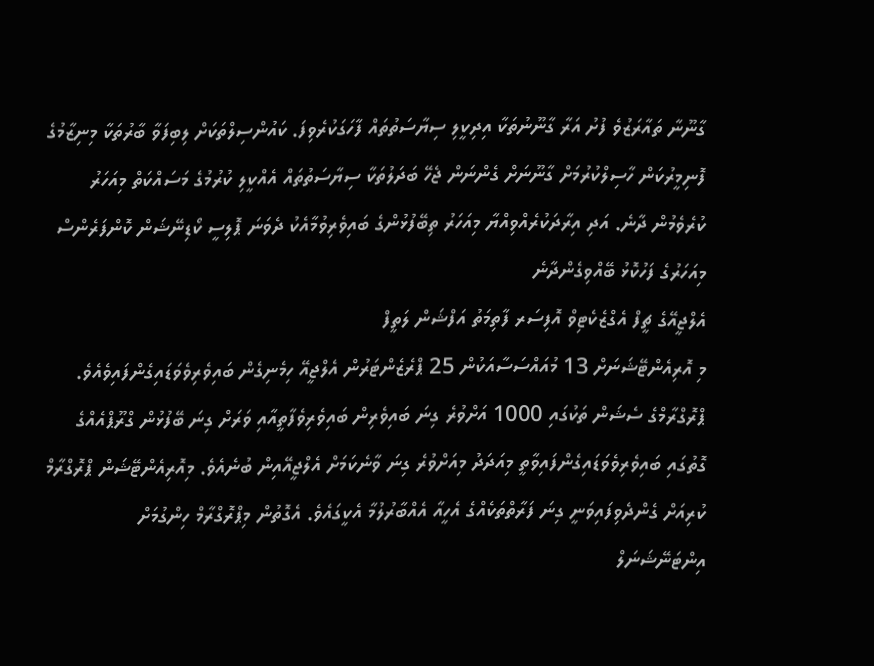ގާނޫނާ ތައާރަޒުވެ ފުށު އަރާ ގާނޫނުތަކާ އިދިކީލި ސިޔާސަތުތައް ފާހަގަކުރެވިފަ. ކައުންސިލްތަކަށް ލިބިފަވާ ބާރުތަކާ މިނިޒާމުގެ ފޮނިމީރުކަން ހާސިލްކުރުމަށް ގާނޫނަށް ގެންނަން ޖެހޭ ބަދަލުތަކާ ސިޔާސަތުތައް އެއްކީލި ކުރުމުގެ މަސައްކަތް މިއަހަރު ކުރެވެމުން ދާނެ. އަދި އިރާދަކުރެއްވިއްޔާ މިއަހަރު ތިބޭފުޅުންގެ ބައިވެރިވުމާއެކު ދެވަނަ ޕޮލިސީ ކޯޑިނޭޝަން ކޮންފަރެންސް މިއަހަރުގެ ފަހުކޮޅު ބޭއްވިގެންދާނެ
އެލްޖީއޭގެ ޗީފް އެގްޒެކެޓިވް އޮފިސަރ ފާތިމަތު އަފްޝަން ލަތީފް
މި އޮރިއެންޓޭޝަނަށް 13 މުއައްސަސާއަކުން 25 ޕްރެޒެންޓަރުން އެލްޖީއޭ ހިމެނިގެން ބައިވެރިވެވަޑައިގެންފައިވެއެވެ. ޕްރޮގްރާމްގެ ސެޝަން ތަކުގައި 1000 އަށްވުރެ ގިނަ ބައިވެރިން ބައިވެރިވެފާތީއާއި ވަރަށް ގިނަ ބޭފުޅުން ގްރޫޕްއެއްގެ ގޮތުގައި ބައިވެރިވެވަޑައިގެންފައިވާތީ މިއަދަދު މިއަށްވުރެ ގިނަ ވާނެކަމަށް އެލްޖީއޭއިން ބުނެއެވެ. މިއޮރިއެންޓޭޝަން ޕްރޮގްރާމް ކުރިއަށް ގެންދެވިފައިވަނީ ގިނަ ފަރާތްތަކެއްގެ އެހީއާ އެއްބާރުލުމާ އެކީގައެވެ. އެގޮތުން މިޕްރޮގްރާމް ހިންގުމަށް އިންޓަނޭޝަނަލް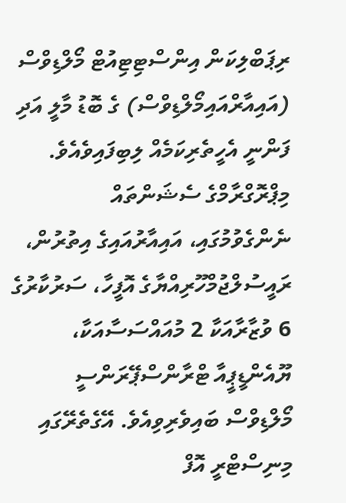ރިޕަބްލިކަން އިންސްޓިޓިއުޓް މޯލްޑިވްސް (އައިއާރްއައިމޯލްޑިވްސް) ގެ ބޮޑު މާލީ އަދި ފަންނީ އެހީތެރިކަމެއް ލިބިފައިވެއެވެ.
މިޕްރޮގްރާމްގެ ސެޝަންތައް ނެންގެވުމުގައި، އައިއާރުއައިގެ އިތުރުން، ރައީސުލްޖުމްހޫރިއްޔާގެ އޮފީހާ، ސަރުކާރުގެ 6 ވުޒާރާއަކާ 2 މުއައްސަސާއަކާ، ޔޫއެންޑީޕީއާ ޓްރާންސްޕޭރަންސީ މޯލްޑިވްސް ބައިވެރިވިއެވެ. އޭގެތެރޭގައި މިނިސްޓްރީ އޮފް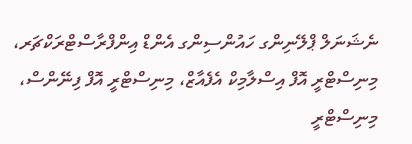ނެޝަނަލް ޕްލޭނިންގ ހައުންސިންގ އެންޑް އިންފްރާސްޓްރަކްޗަރ، މިނިސްޓްރީ އޮފް އިސްލާމިކް އެފެއާޒް، މިނިސްޓްރީ އޮފް ފިނޭންސް، މިނިސްޓްރީ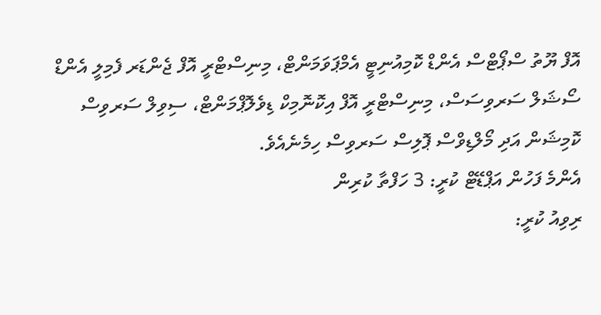އޮފް ޔޫތު ސްޕޯޓްސް އެންޑް ކޮމިއުނިޓީ އެމްޕަވަމަންޓް، މިނިސްޓްރީ އޮފް ޖެންޑަރ ފެމިލީ އެންޑް ސޯޝަލް ސަރވިސަސް، މިނިސްޓްރީ އޮފް އިކޮނޮމިކް ޑިވެލޮޕްމަންޓް، ސިވިލް ސަރވިސް ކޮމިޝަން އަދި މޯލްޑިވްސް ޕޮލިސް ސަރވިސް ހިމެނެއެވެ.
އެންމެ ފަހުން އަޕްޑޭޓް ކުރީ: 3 ހަފްތާ ކުރިން
ރިވިއު ކުރީ: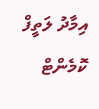އިމާދު ލަތީފް
ކޮމެންޓް